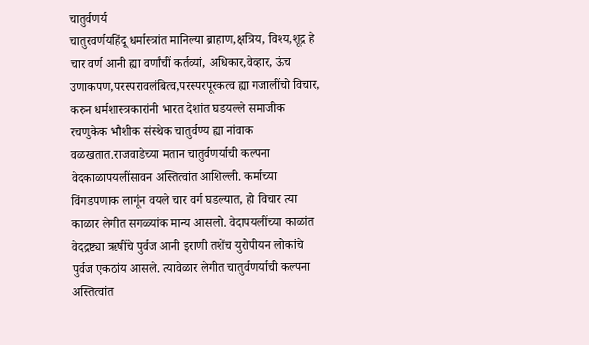चातुर्वणर्य
चातुरवर्णयहिंदू धर्मास्त्रांत मानिल्या ब्राहाण,क्षत्रिय, विश्य,शूद्र हे चार वर्ण आनी ह्या वर्णांचीं कर्तव्यां, अधिकार,वेव्हार, ऊंच उणाकपण,परस्परावलंबित्व,परस्परपूरकत्व ह्या गजालींचो विचार, करुन धर्मशास्त्रकारांनी भारत देशांत घडयल्ले समाजीक रचणुकेक भौशीक संस्थेक चातुर्वण्य ह्या नांवाक वळखतात.राजवाडेच्या मतान चातुर्वणर्याची कल्पना वेदकाळापयलींसावन अस्तित्वांत आशिल्ली. कर्माच्या विंगडपणाक लागूंन वयले चार वर्ग घडल्यात, हो विचार त्या काळार लेगीत सगळ्यांक मान्य आसलो. वेदापयलींच्या काळांत वेदद्रष्ट्या ऋषींचे पुर्वज आनी इराणी तशेंच युरोपीयन लोकांचे पुर्वज एकठांय आसले. त्यावेळार लेगीत चातुर्वणर्याची कल्पना अस्तित्वांत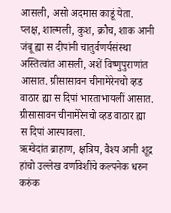आसली, असो अदमास काडूं येता. प्लक्ष, शाल्मली, कुश, क्रौच, शाक आनी जंबू ह्या स दीपांनी चातुर्वणर्यसंस्था अस्तित्वांत आसली, अशें विष्णुपुराणांत आसात. ग्रीसासावन चीनामेरेनचो व्हड वाठार ह्या स दिपां भारताभायलीं आसात. ग्रीसासावन चीनामेरेनचो व्हड वाठार ह्या स दिपां आस्पावला.
ऋग्वेदांत ब्राहाण, क्षत्रिय, वैश्य आनी शूद्र हांचो उल्लेख वर्णावेशींचे कल्पनेक धरुन करुंक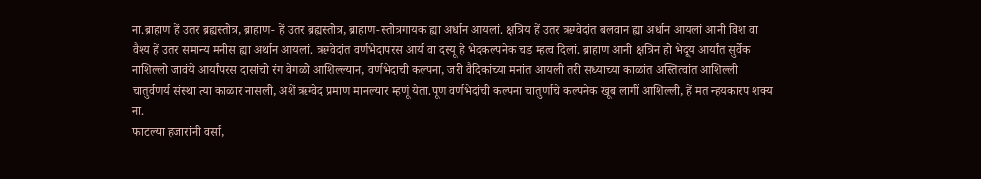ना.ब्राहाण हें उतर ब्रह्यस्तोत्र, ब्राहाण- हें उतर ब्रह्यस्तोत्र, ब्राहाण-स्तोत्रगायक ह्या अर्धान आयलां. क्षत्रिय हें उतर ऋग्वेदांत बलवान ह्या अर्धान आयलां आनी विश वा वैश्य हें उतर समान्य मनीस ह्या अर्थान आयलां. ऋग्वेदांत वर्णभेदापरस आर्य वा दस्यू हे भेदकल्पनेक चड म्हत्व दिलां. ब्राहाण आनी क्षत्रिन हो भेदूय आर्यांत सुर्वेक नाशिल्लो जावंये आर्यांपरस दासांचो रंग वेगळो आशिल्ल्यान, वर्णभेदाची कल्पना, जरी वैदिकांच्या मनांत आयली तरी सध्याच्या काळांत अस्तित्वांत आशिल्ली चातुर्वणर्य संस्था त्या काळार नासली, अशें ऋग्वेद प्रमाण मानल्यार म्हणूं येता.पूण वर्णभेदांची कल्पना चातुर्णाचे कल्पनेक खूब लागीं आशिल्ली, हें मत न्हयकारप शक्य ना.
फाटल्या हजारांनी वर्सा,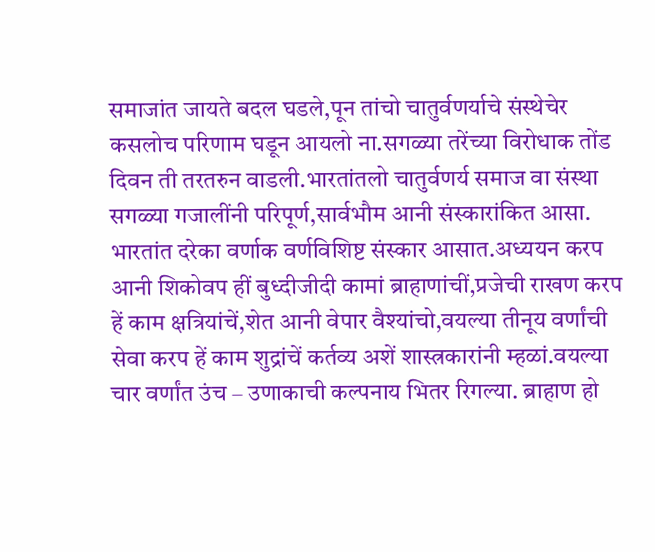समाजांत जायते बदल घडले,पून तांचो चातुर्वणर्याचे संस्थेचेर कसलोच परिणाम घडून आयलो ना.सगळ्या तरेंच्या विरोधाक तोंड दिवन ती तरतरुन वाडली.भारतांतलो चातुर्वणर्य समाज वा संस्था सगळ्या गजालींनी परिपूर्ण,सार्वभौम आनी संस्कारांकित आसा. भारतांत दरेका वर्णाक वर्णविशिष्ट संस्कार आसात.अध्ययन करप आनी शिकोवप हीं बुध्दीजीदी कामां ब्राहाणांचीं,प्रजेची राखण करप हें काम क्षत्रियांचें,शेत आनी वेपार वैश्यांचो,वयल्या तीनूय वर्णांची सेवा करप हें काम शुद्रांचें कर्तव्य अशें शास्त्रकारांनी म्हळां.वयल्या चार वर्णांत उंच – उणाकाची कल्पनाय भितर रिगल्या. ब्राहाण हो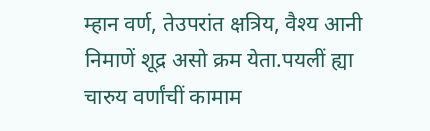म्हान वर्ण, तेउपरांत क्षत्रिय, वैश्य आनी निमाणें शूद्र असो क्रम येता.पयलीं ह्या चारुय वर्णांचीं कामाम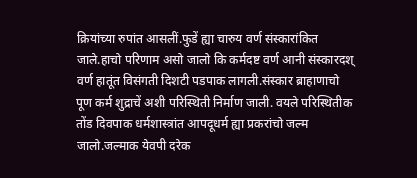क्रियांच्या रुपांत आसलीं.फुडें ह्या चारुय वर्ण संस्कारांकित जाले.हाचो परिणाम असो जालो कि कर्मदष्ट वर्ण आनी संस्कारदश् वर्ण हातूंत विसंगती दिशटी पडपाक लागली.संस्कार ब्राहाणाचो पूण कर्म शुद्राचें अशी परिस्थिती निर्माण जाली. वयले परिस्थितीक तोंड दिवपाक धर्मशास्त्रांत आपदूधर्म ह्या प्रकरांचो जल्म जालो.जल्माक येवपी दरेक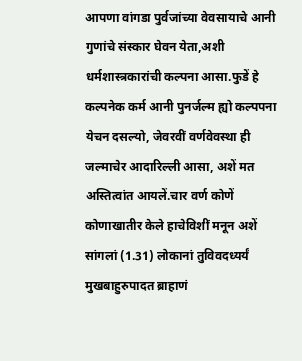आपणा वांगडा पुर्वजांच्या वेवसायाचे आनी गुणांचे संस्कार घेवन येता,अशी धर्मशास्त्रकारांची कल्पना आसा.फुडें हे कल्पनेक कर्म आनी पुनर्जल्म ह्यो कल्पपना येचन दसल्यो, जेवरवीं वर्णवेवस्था ही जल्माचेर आदारिल्ली आसा, अशें मत अस्तित्वांत आयलें.चार वर्ण कोणें कोणाखातीर केले हाचेविशीं मनून अशें सांगलां (1.31) लोकानां तुविवदध्यर्यं मुखबाहुरुपादत ब्राहाणं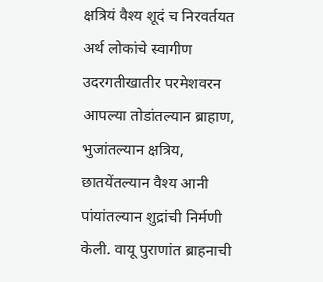क्षत्रियं वैश्य शूदं च निरवर्तयत अर्थ लोकांचे स्वागीण उदरगतीखातीर परमेशवरन आपल्या तोडांतल्यान ब्राहाण, भुजांतल्यान क्षत्रिय, छातयेंतल्यान वैश्य आनी पांयांतल्यान शुद्रांची निर्मणी केली. वायू पुराणांत ब्राहनाची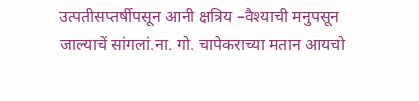उत्पतीसप्तर्षीपसून आनी क्षत्रिय –वैश्याची मनुपसून जाल्याचें सांगलां.ना. गो. चापेकराच्या मतान आयचो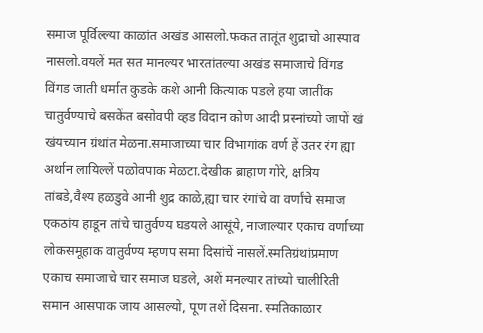समाज पूर्विल्ल्या काळांत अखंड आसलो.फकत तातूंत शुद्राचो आस्पाव नासलो.वयलें मत सत मानल्यर भारतांतल्या अखंड समाजाचे विंगड विंगड जाती धर्मात कुडके कशे आनी कित्याक पडले हया जातींक चातुर्वण्याचे बसकेंत बसोवपी व्हड विदान कोण आदी प्रस्नांच्यो जापों खं खंयच्यान ग्रंथांत मेळना.समाजाच्या चार विभागांक वर्ण हें उतर रंग ह्या अर्थान लायिल्लें पळोवपाक मेळटा.देखीक ब्राहाण गोरे, क्षत्रिय तांबडे,वैश्य हळडुवे आनी शुद्र काळे,ह्या चार रंगांचे वा वर्णांचे समाज एकठांय हाडून तांचे चातुर्वण्य घडयले आसूंये, नाजाल्यार एकाच वर्णाच्या लोकसमूहाक वातुर्वण्य म्हणप समा दिसांचें नासलें.स्मतिग्रंथांप्रमाण एकाच समाजाचे चार समाज घडले, अशें मनल्यार तांच्यो चालीरिती समान आसपाक जाय आसल्यो, पूण तशें दिसना. स्मतिकाळार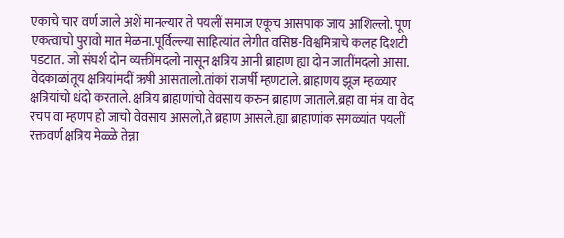एकाचे चार वर्ण जाले अशें मानल्यार ते पयलीं समाज एकूच आसपाक जाय आशिल्लो. पूण एकत्वाचो पुरावो मात मेळना.पूर्विल्ल्या साहित्यांत लेगीत वसिष्ठ-विश्वमित्राचे कलह दिशटी पडटात. जो संघर्श दोन व्यक्तींमदलो नासून क्षत्रिय आनी ब्राहाण ह्या दोन जातींमदलो आसा. वेदकाळांतूय क्षत्रियांमदीं ऋषी आसतालो.तांकां राजर्षी म्हणटाले. ब्राहाणय झूज म्हळ्यार क्षत्रियांचो धंदो करताले. क्षत्रिय ब्राहाणांचो वेवसाय करुन ब्राहाण जाताले.ब्रहा वा मंत्र वा वेद रचप वा म्हणप हो जाचो वेवसाय आसलो,ते ब्रहाण आसले.ह्या ब्राहाणांक सगळ्यांत पयलीं रक्तवर्ण क्षत्रिय मेळ्ळे तेन्ना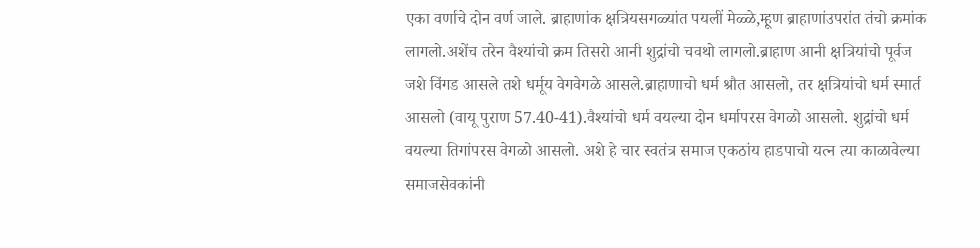एका वर्णाचे दोन वर्ण जाले. ब्राहाणांक क्षत्रियसगळ्यांत पयलीं मेळ्ळे,म्हूण ब्राहाणांउपरांत तंचो क्रमांक लागलो.अशेंच तरेन वैश्यांचो क्रम तिसरो आनी शुद्रांचो चवथो लागलो.ब्राहाण आनी क्षत्रियांचो पूर्वज जशे विंगड आसले तशे धर्मूय वेगवेगळे आसले.ब्राहाणाचो धर्म श्रौत आसलो, तर क्षत्रियांचो धर्म स्मार्त आसलो (वायू पुराण 57.40-41).वैश्यांचो धर्म वयल्या दोन धर्मापरस वेगळो आसलो. शुद्रांचो धर्म वयल्या तिगांपरस वेगळो आसलो. अशे हे चार स्वतंत्र समाज एकठांय हाडपाचो यत्न त्या काळावेल्या समाजसेवकांनी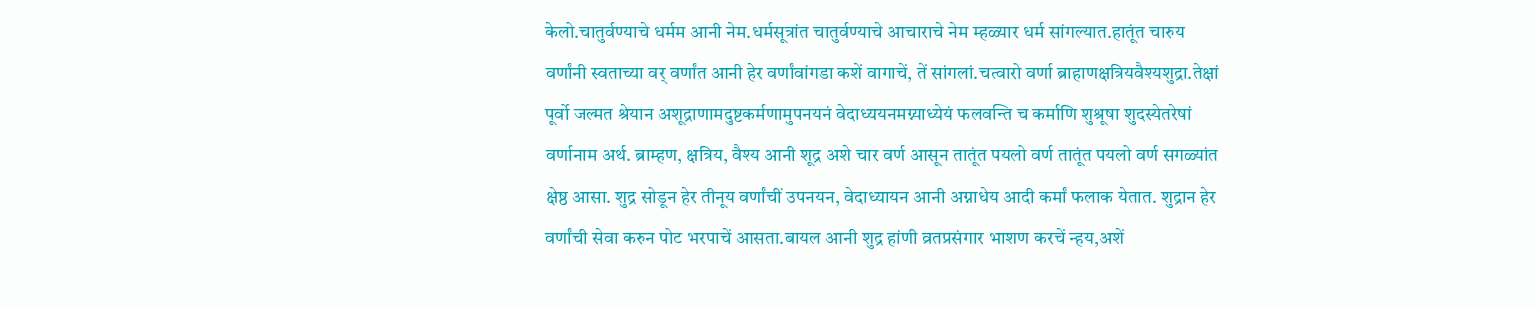केलो.चातुर्वण्याचे धर्मम आनी नेम.धर्मसूत्रांत चातुर्वण्याचे आचाराचे नेम म्हळ्यार धर्म सांगल्यात.हातूंत चारुय वर्णांनी स्वताच्या वर् वर्णांत आनी हेर वर्णांवांगडा कशें वागाचें, तें सांगलां.चत्वारो वर्णा ब्राहाणक्षत्रियवैश्यशुद्रा.तेक्षां पूर्वो जल्मत श्रेयान अशूद्राणामदुष्टकर्मणामुपनयनं वेदाध्ययनमग्न्याध्येयं फलवन्ति च कर्माणि शुश्रूषा शुदस्येतरेषां वर्णानाम अर्थ. ब्राम्हण, क्षत्रिय, वैश्य आनी शूद्र अशे चार वर्ण आसून तातूंत पयलो वर्ण तातूंत पयलो वर्ण सगळ्यांत क्षेष्ठ आसा. शुद्र सोडून हेर तीनूय वर्णांचीं उपनयन, वेदाध्यायन आनी अग्नाधेय आदी कर्मां फलाक येतात. शुद्रान हेर वर्णांची सेवा करुन पोट भरपाचें आसता.बायल आनी शुद्र हांणी व्रतप्रसंगार भाशण करचें न्हय,अशें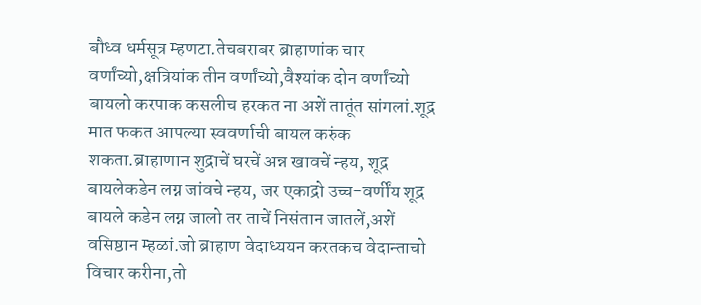बौध्व धर्मसूत्र म्हणटा.तेचबराबर ब्राहाणांक चार वर्णांच्यो,क्षत्रियांक तीन वर्णांच्यो,वैश्यांक दोन वर्णांच्यो बायलो करपाक कसलीच हरकत ना अशें तातूंत सांगलां.शूद्र मात फकत आपल्या स्ववर्णाची बायल करुंक शकता.ब्राहाणान शुद्राचें घरचें अन्न खावचें न्हय, शूद्र बायलेकडेन लग्न जांवचे न्हय, जर एकाद्रो उच्च-वर्णींय शूद्र बायले कडेन लग्न जालो तर ताचें निसंतान जातलें,अशें वसिष्ठान म्हळां.जो ब्राहाण वेदाध्ययन करतकच वेदान्ताचो विचार करीना,तो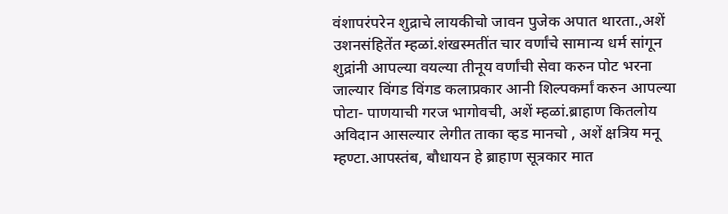वंशापरंपरेन शुद्राचे लायकीचो जावन पुजेक अपात थारता.,अशें उशनसंहितेंत म्हळां.शंखस्मतींत चार वर्णांचे सामान्य धर्म सांगून शुद्रांनी आपल्या वयल्या तीनूय वर्णांची सेवा करुन पोट भरना जाल्यार विंगड विंगड कलाप्रकार आनी शिल्पकर्मां करुन आपल्या पोटा- पाणयाची गरज भागोवची, अशें म्हळां.ब्राहाण कितलोय अविदान आसल्यार लेगीत ताका व्हड मानचो , अशें क्षत्रिय मनू म्हण्टा.आपस्तंब, बौधायन हे ब्राहाण सूत्रकार मात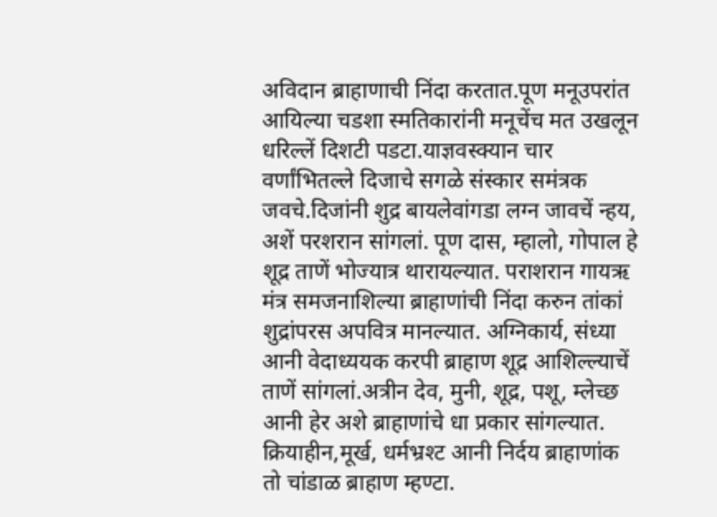अविदान ब्राहाणाची निंदा करतात.पूण मनूउपरांत आयिल्या चडशा स्मतिकारांनी मनूचेंच मत उखलून धरिल्लें दिशटी पडटा.याज्ञवस्क्यान चार वर्णांभितल्ले दिजाचे सगळे संस्कार समंत्रक जवचे.दिजांनी शुद्र बायलेवांगडा लग्न जावचें न्हय, अशें परशरान सांगलां. पूण दास, म्हालो, गोपाल हे शूद्र ताणें भोज्यात्र थारायल्यात. पराशरान गायऋ मंत्र समजनाशिल्या ब्राहाणांची निंदा करुन तांकां शुद्रांपरस अपवित्र मानल्यात. अग्निकार्य, संध्या आनी वेदाध्ययक करपी ब्राहाण शूद्र आशिल्ल्याचें ताणें सांगलां.अत्रीन देव, मुनी, शूद्र, पशू, म्लेच्छ आनी हेर अशे ब्राहाणांचे धा प्रकार सांगल्यात. क्रियाहीन,मूर्ख, धर्मभ्रश्ट आनी निर्दय ब्राहाणांक तो चांडाळ ब्राहाण म्हण्टा.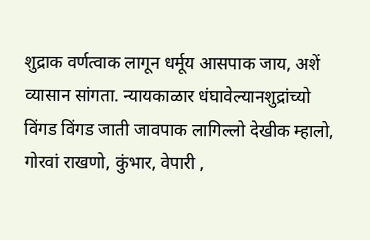शुद्राक वर्णत्वाक लागून धर्मूय आसपाक जाय, अशें व्यासान सांगता. न्यायकाळार धंघावेल्यानशुद्रांच्यो विंगड विंगड जाती जावपाक लागिल्लो देखीक म्हालो, गोरवां राखणो, कुंभार, वेपारी ,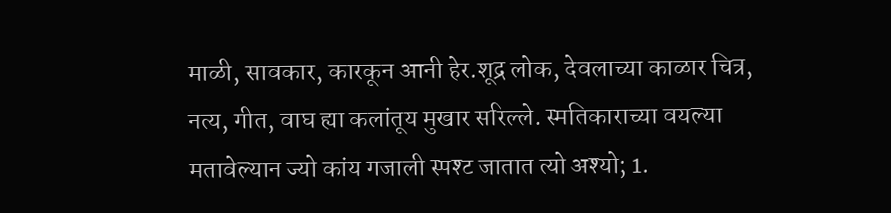माळी, सावकार, कारकून आनी हेर.शूद्र लोक, देवलाच्या काळार चित्र, नत्य, गीत, वाघ ह्या कलांतूय मुखार सरिल्ले. स्मतिकाराच्या वयल्या मतावेल्यान ज्यो कांय गजाली स्पश्ट जातात त्यो अश्यो; 1.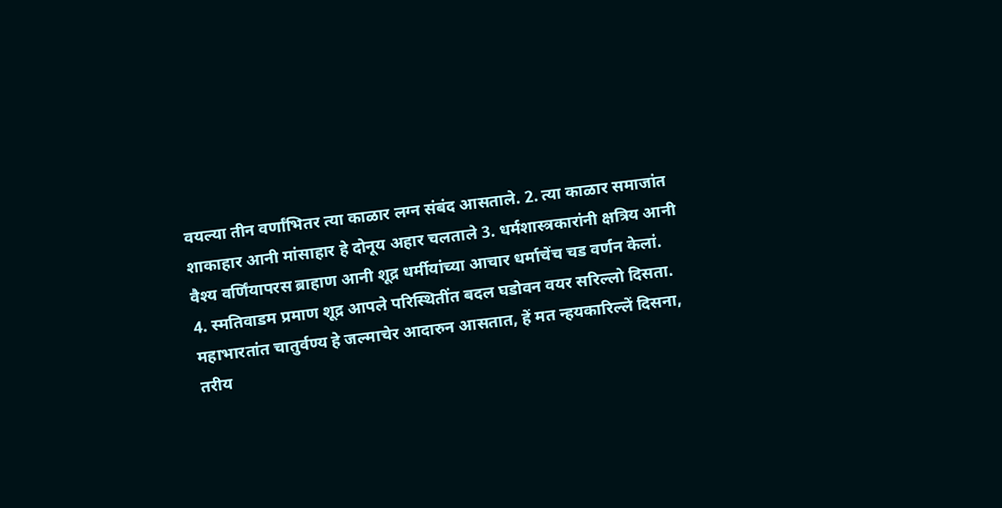वयल्या तीन वर्णांभितर त्या काळार लग्न संबंद आसताले. 2. त्या काळार समाजांत शाकाहार आनी मांसाहार हे दोनूय अहार चलताले 3. धर्मशास्त्रकारांनी क्षत्रिय आनी वैश्य वर्णिंयापरस ब्राहाण आनी शूद्र धर्मीयांच्या आचार धर्माचेंच चड वर्णन केलां.
4. स्मतिवाडम प्रमाण शूद्र आपले परिस्थितींत बदल घडोवन वयर सरिल्लो दिसता.
महाभारतांत चातुर्वण्य हे जल्माचेर आदारुन आसतात, हें मत न्हयकारिल्लें दिसना, तरीय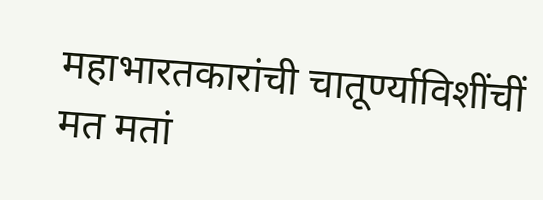महाभारतकारांची चातूर्ण्याविशींचीं मत मतां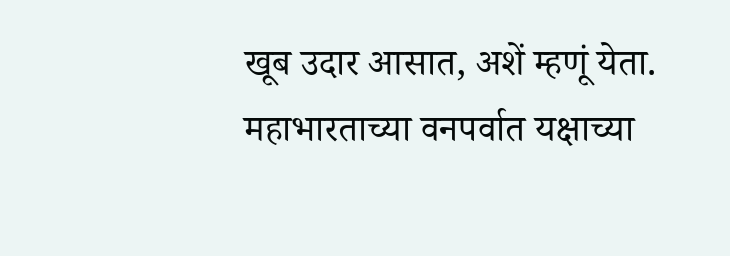खूब उदार आसात, अशें म्हणूं येता. महाभारताच्या वनपर्वात यक्षाच्या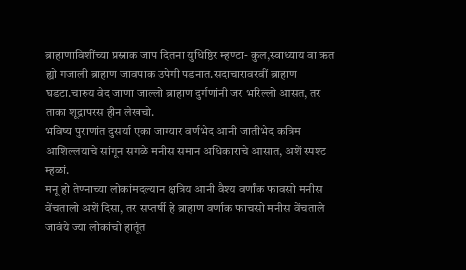ब्राहाणाविशींच्या प्रस्नाक जाप दितना युधिष्ठिर म्हण्टा- कुल,स्वाध्याय वा ऋत ह्यो गजाली ब्राहाण जावपाक उपेगी पडनात.सदाचारावरवीं ब्राहाण घडटा.चारुय वेद जाणा जाल्लो ब्राहाण दुर्गणांनी जर भरिल्लो आसत, तर ताका शूद्रापरस हीन लेखचो.
भविष्य पुराणांत दुसर्या एका जाग्यार वर्णभेद आनी जातीभेद कत्रिम आशिल्लयाचे सांगून सगळे मनीस समान अधिकाराचे आसात, अशें स्पश्ट म्हळां.
मनू हो तेण्नाच्या लोकांमदल्यान क्षत्रिय आनी वैश्य वर्णांक फावसो मनीस वेंचतालो अशें दिसा, तर सप्तर्षी हे ब्राहाण वर्णाक फाचसो मनीस वेंचताले जावंये ज्या लोकांचो हातूंत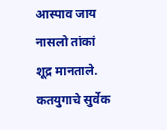आस्पाव जाय नासलो तांकां शूद्र मानताले.
कतयुगाचे सुर्वेक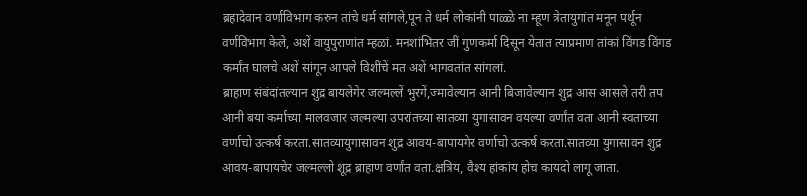ब्रहादेवान वर्णाविभाग करुन तांचे धर्म सांगले,पून ते धर्म लोकांनी पाळ्ळे ना म्हूण त्रेतायुगांत मनून पर्थून वर्णविभाग केले, अशें वायुपुराणांत म्हळां. मनशांभितर जीं गुणकर्मा दिसून येतात त्याप्रमाण तांकां विंगड विंगड कर्मांत घालचे अशें सांगून आपले विशींचें मत अशें भागवतांत सांगलां.
ब्राहाण संबंदांतल्यान शुद्र बायलेगेर जल्मल्लें भुरगें,ज्मावेल्यान आनी बिजावेल्यान शुद्र आस आसले तरी तप आनी बया कर्माच्या मालवजार जल्मल्या उपरांतच्या सातव्या युगासावन वयल्या वर्णांत वता आनी स्वताच्या वर्णाचो उत्कर्ष करता.सातव्यायुगासावन शुद्र आवय-बापायगेर वर्णाचो उत्कर्ष करता.सातव्या युगासावन शुद्र आवय-बापायचेर जल्मल्लो शूद्र ब्राहाण वर्णांत वता.क्षत्रिय, वैश्य हांकांय होच कायदो लागू जाता.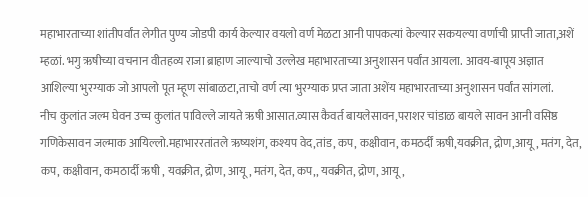महाभारताच्या शांतीपर्वांत लेगीत पुण्य जोडपी कार्य केल्यार वयलो वर्ण मेळटा आनी पापकत्यां केल्यार सकयल्या वर्णाची प्राप्ती जाता,अशें म्हळां. भगु ऋषीच्या वचनान वीतहव्य राजा ब्राहाण जाल्याचो उल्लेख महाभारताच्या अनुशासन पर्वांत आयला. आवय-बापूय अज्ञात आशिल्या भुरग्याक जो आपलो पूत म्हूण सांबाळटा,ताचो वर्ण त्या भुरग्याक प्रप्त जाता अशेंय महाभारताच्या अनुशासन पर्वांत सांगलां.
नीच कुलांत जल्म घेवन उच्च कुलांत पाविल्ले जायते ऋषी आसात.व्यास कैवर्त बायलेसावन,पराशर चांडाळ बायले सावन आनी वसिष्ठ गणिकेसावन जल्माक आयिल्लो.महाभाररतांतले ऋष्यशंग, कश्यप वेद,तांड, कप, कक्षीवान, कमठर्दीं ऋषी,यवक्रीत, द्रोण,आयू, मतंग, देत, कप, कक्षीवान, कमठार्दी ऋषी , यवक्रीत, द्रोण, आयू, मतंग, देत, कप,, यवक्रीत, द्रोण, आयू,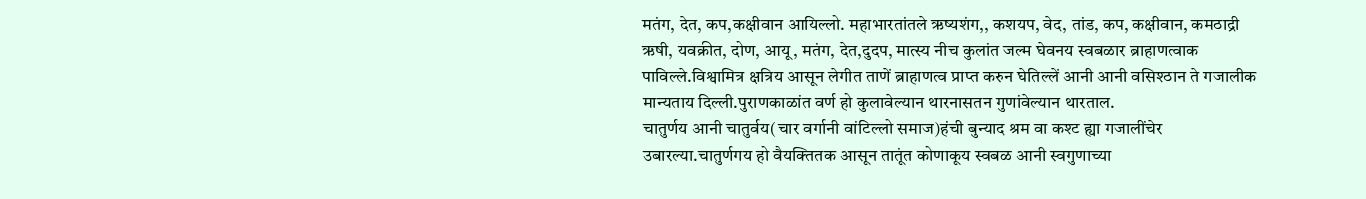मतंग, देत, कप,कक्षीवान आयिल्लो. महाभारतांतले ऋष्यशंग,, कशयप, वेद, तांड, कप, कक्षीवान, कमठाद्री ऋषी, यवक्रीत, दोण, आयू, मतंग, देत,दुदप, मात्स्य नीच कुलांत जल्म घेवनय स्वबळार ब्राहाणत्वाक पाविल्ले.विश्वामित्र क्षत्रिय आसून लेगीत ताणें ब्राहाणत्व प्राप्त करुन घेतिल्लें आनी आनी वसिश्ठान ते गजालीक मान्यताय दिल्ली.पुराणकाळांत वर्ण हो कुलावेल्यान थारनासतन गुणांवेल्यान थारताल.
चातुर्णय आनी चातुर्वय(चार वर्गानी वांटिल्लो समाज)हंची बुन्याद श्रम वा कश्ट ह्या गजालींचेर उबारल्या.चातुर्णगय हो वैयक्तितक आसून तातूंत कोणाकूय स्वबळ आनी स्वगुणाच्या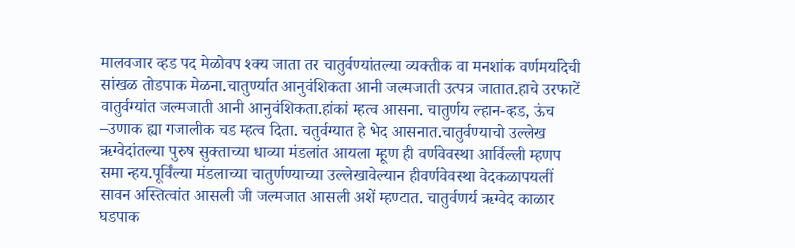मालवजार व्हड पद मेळोवप श्क्य जाता तर चातुर्वण्यांतल्या व्यक्तीक वा मनशांक वर्णमर्यादेची सांखळ तोडपाक मेळना.चातुर्ण्यात आनुवंशिकता आनी जल्मजाती उत्पत्र जातात.हाचे उरफाटें वातुर्वग्यांत जल्मजाती आनी आनुवंशिकता.हांकां म्हत्व आसना. चातुर्णय ल्हान-व्हड, ऊंच –उणाक ह्या गजालीक चड म्हत्व दिता. चतुर्वग्यात हे भेद आसनात.चातुर्वण्याचो उल्लेख ऋग्वेदांतल्या पुरुष सुक्ताच्या धाव्या मंडलांत आयला म्हूण ही वर्णवेवस्था आर्विल्ली म्हणप समा न्हय.पूर्विंल्या मंडलाच्या चातुर्णण्याच्या उल्लेखावेल्यान हीवर्णवेवस्था वेदकळापयलीं सावन अस्तित्वांत आसली जी जल्मजात आसली अशें म्हण्टात. चातुर्वणर्य ऋग्वेद काळार घडपाक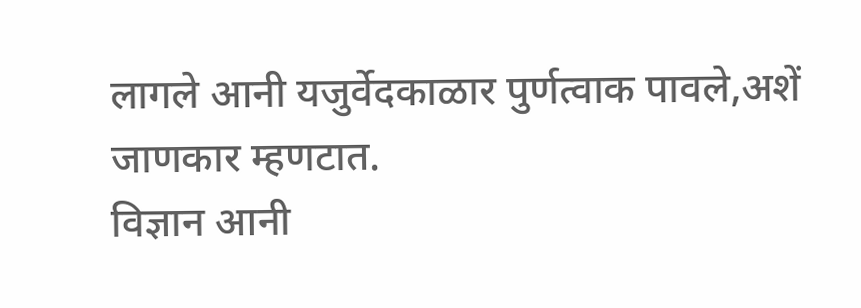लागले आनी यजुर्वेदकाळार पुर्णत्वाक पावले,अशें जाणकार म्हणटात.
विज्ञान आनी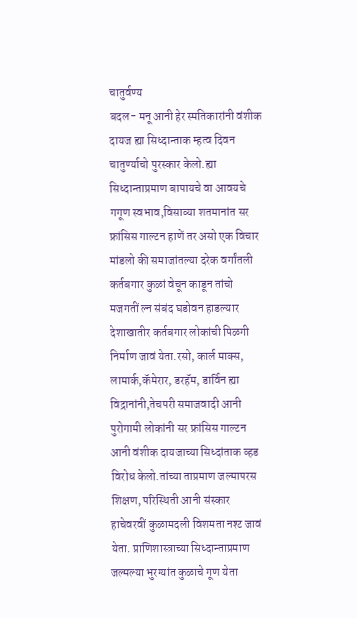चातुर्वण्य
बदल- मनू आनी हेर स्मतिकारांनी वंशीक दायज ह्या सिध्दान्ताक म्हत्व दिवन चातुर्ण्याचो पुरस्कार केलो.ह्या सिध्दान्ताप्रमाण बापायचे वा आवयचे गगूण स्वभाव,विसाव्या शतमानांत सर फ्रांसिस गाल्टन हाणें तर असो एक विचार मांडलो की समाजांतल्या दरेक वर्गांतली कर्तबगार कुळां वेचून काडून तांचो मजगतीं ल्न संबंद घडोवन हाडल्यार देशाखातीर कर्तबगार लोकांची पिळगी निर्माण जावं येता.रसो, कार्ल माक्स, लामार्क,कॅमेरार, डरहॅम, डार्विन ह्या विद्रानांनी,तेचपरी समाजवादी आनी पुरोगामी लोकांनी सर फ्रांसिस गाल्टन आनी वंशीक दायजाच्या सिध्दांताक व्हड विरोध केलो.तांच्या ताप्रमाण जल्मापरस शिक्षण, परिस्थिती आनी संस्कार हाचेवरवीं कुळामदली विशमता नश्ट जावं येता. प्राणिशास्त्राच्या सिध्दान्ताप्रमाण जल्मल्या भुरग्यांत कुळाचे गूण येता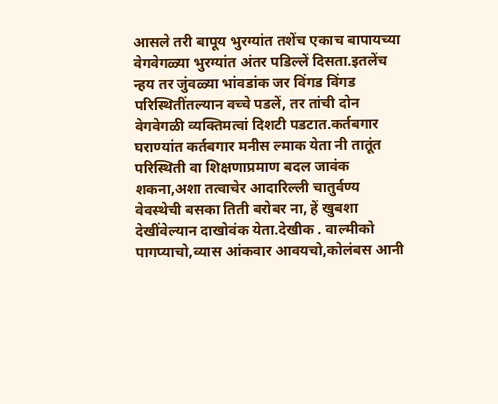आसले तरी बापूय भुरग्यांत तशेंच एकाच बापायच्या वेगवेगळ्या भुरग्यांत अंतर पडिल्लें दिसता.इतलेंच न्हय तर जुंवळ्या भांवडांक जर विंगड विंगड परिस्थितींतल्यान वच्चे पडलें, तर तांची दोन वेगवेगळी व्यक्तिमत्वां दिशटी पडटात.कर्तबगार घराण्यांत कर्तबगार मनीस ल्माक येता नी तातूंत परिस्थिती वा शिक्षणाप्रमाण बदल जावंक शकना,अशा तत्वाचेर आदारिल्ली चातुर्वण्य वेवस्थेची बसका तिती बरोबर ना, हें खुबशा देखींवेल्यान दाखोवंक येता.देखीक . वाल्मीको पागप्याचो,व्यास आंकवार आवयचो,कोलंबस आनी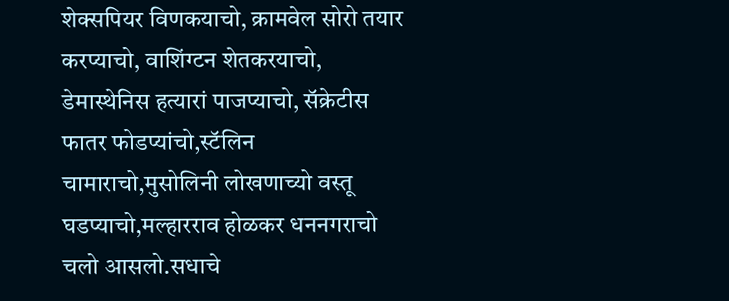शेक्सपियर विणकयाचो, क्रामवेल सोरो तयार करप्याचो, वाशिंग्टन शेतकरयाचो, डेमास्थेनिस हत्यारां पाजप्याचो, सॅक्रेटीस फातर फोडप्यांचो,स्टॅलिन चामाराचो,मुसोलिनी लोखणाच्यो वस्तू घडप्याचो,मल्हारराव होळकर धननगराचो चलो आसलो.सधाचे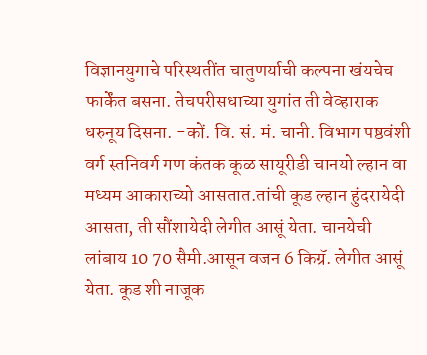विज्ञानयुगाचे परिस्थतींत चातुणर्याची कल्पना खंयचेच फार्केंत बसना. तेचपरीसधाच्या युगांत ती वेव्हाराक धरुनूय दिसना. -कों. वि. सं. मं. चानी. विभाग पष्ठवंशी वर्ग स्तनिवर्ग गण कंतक कूळ सायूरीडी चानयो ल्हान वा मध्यम आकाराच्यो आसतात.तांची कूड ल्हान हुंदरायेदी आसता, ती सौंशायेदी लेगीत आसूं येता. चानयेची लांबाय 10 70 सैमी.आसून वजन 6 किग्रॅ. लेगीत आसूं येता. कूड शी नाजूक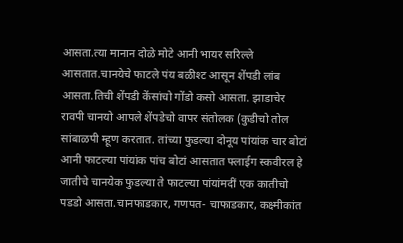आसता.त्या मानान दोळे मोटे आनी भायर सरिल्ले आसतात.चानयेचे फाटले पंय बळीश्ट आसून शेंपडी लांब आसता.तिची शेंपडी केंसांचो गोंडो कसो आसता. झाडाचेर रावपी चानयो आपले शेंपडेचो वापर संतोलक (कुडीचो तोल सांबाळपी म्हूण करतात. तांच्या फुडल्या दोनूय पांयांक चार बोटां आनी फाटल्या पांयांक पांच बोटां आसतात फ्लाईग स्कवीरल हे जातीचे चानयेक फुडल्या ते फाटल्या पांयांमदीं एक कातीचो पडडो आसता.चानफाडकार, गणपत- चाफाडकार, कक्ष्मीकांत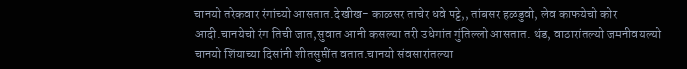चानयो तरेकवार रंगांच्यो आसतात.देखीख- काळसर ताचेर धवे पट्टे,, तांबसर हळडुवो, लेव काफयेचो कोर आदी.चानयेचो रंग तिची जात,सुवात आनी कसल्या तरी उधेगांत गुंतिल्लो आसतात. थंड, वाठारांतल्यो जमनीवयल्यो चानयो शिंयाच्या दिसांनी शीतसुप्तींत वतात.चानयो संवसारांतल्या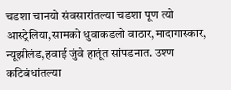चडशा चानयो संवसारांतल्या चडशा पूण त्यो आस्ट्रेलिया,सामको धुवाकडलो वाठार,मादागास्कार, न्यूझीलंड,हवाई जुंवे हातूंत सांपडनात. उश्ण कटिबंधांतल्या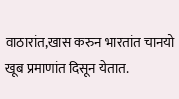वाठारांत,खास करुन भारतांत चानयो खूब प्रमाणांत दिसून येतात.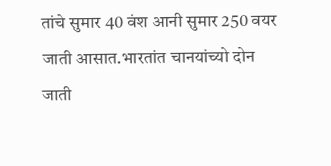तांचे सुमार 40 वंश आनी सुमार 250 वयर जाती आसात.भारतांत चानयांच्यो दोन जाती